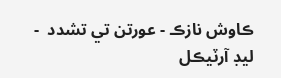ڪاوش نازڪ - عورتن تي تشدد  - ليڊ آرٽيڪل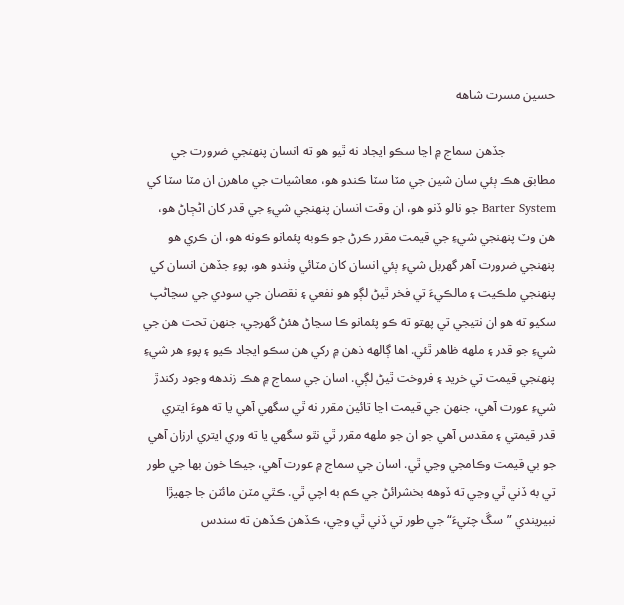حسين مسرت شاهه

                جڏهن سماج ۾ اڃا سڪو ايجاد نه ٿيو هو ته انسان پنهنجي ضرورت جي مطابق هڪ ٻئي سان شين جي مٽا سٽا ڪندو هو، معاشيات جي ماهرن ان مٽا سٽا کي Barter System جو نالو ڏنو هو، ان وقت انسان پنهنجي شيءِ جي قدر کان اڻڄاڻ هو، هن وٽ پنهنجي شيءِ جي قيمت مقرر ڪرڻ جو ڪوبه پئمانو ڪونه هو، ان ڪري هو پنهنجي ضرورت آهر گهربل شيءِ ٻئي انسان کان مٽائي وٺندو هو، پوءِ جڏهن انسان کي پنهنجي ملڪيت ۽ مالڪيءَ تي فخر ٿيڻ لڳو هو نفعي ۽ نقصان جي سودي جي سڃاڻپ سکيو ته هو ان نتيجي تي پهتو ته ڪو پئمانو ڪا سڃاڻ هئڻ گهرجي، جنهن تحت هن جي شيءِ جو قدر ۽ ملهه ظاهر ٿئي. اها ڳالهه ذهن ۾ رکي هن سڪو ايجاد ڪيو ۽ پوءِ هر شيءِ پنهنجي قيمت تي خريد ۽ فروخت ٿيڻ لڳي. اسان جي سماج ۾ هڪ زندهه وجود رکندڙ شيءِ عورت آهي، جنهن جي قيمت اڃا تائين مقرر نه ٿي سگهي آهي يا ته هوءَ ايتري قدر قيمتي ۽ مقدس آهي جو ان جو ملهه مقرر ٿي نٿو سگهي يا ته وري ايتري ارزان آهي جو بي قيمت وڪامجي وڃي ٿي. اسان جي سماج ۾ عورت آهي، جيڪا خون بها جي طور تي به ڏني ٿي وڃي ته ڏوهه بخشرائڻ جي ڪم به اچي ٿي. ڪٿي مٽن مائٽن جا جهيڙا نبيريندي ”سڱ چٽيءَ“ جي طور تي ڏني ٿي وڃي، ڪڏهن ڪڏهن ته سندس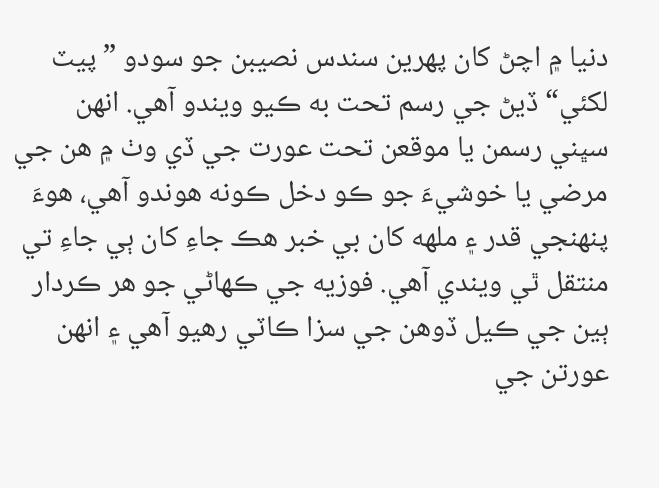دنيا ۾ اچڻ کان پهرين سندس نصيبن جو سودو ”پيٽ لکئي“ ڏيڻ جي رسم تحت به ڪيو ويندو آهي. انهن سڀني رسمن يا موقعن تحت عورت جي ڏي وٺ ۾ هن جي مرضي يا خوشيءَ جو ڪو دخل ڪونه هوندو آهي، هوءَ پنهنجي قدر ۽ ملهه کان بي خبر هڪ جاءِ کان ٻي جاءِ تي منتقل ٿي ويندي آهي. فوزيه جي ڪهاڻي جو هر ڪردار ٻين جي ڪيل ڏوهن جي سزا ڪاٽي رهيو آهي ۽ انهن عورتن جي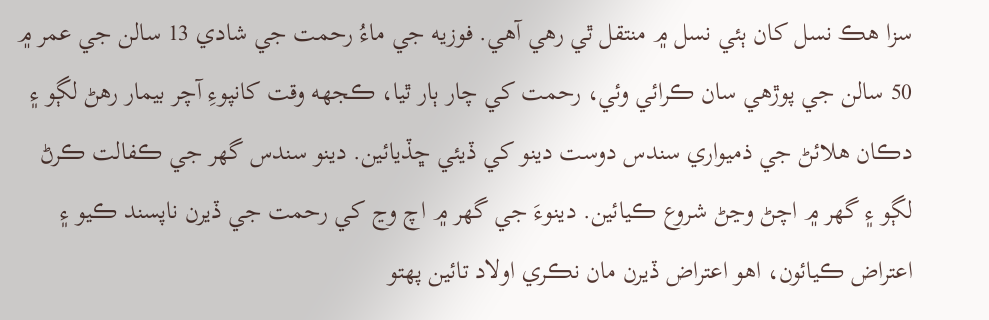سزا هڪ نسل کان ٻئي نسل ۾ منتقل ٿي رهي آهي. فوزيه جي ماءُ رحمت جي شادي 13 سالن جي عمر ۾ 50 سالن جي پوڙهي سان ڪرائي وئي، رحمت کي چار ٻار ٿيا، ڪجهه وقت کانپوءِ آچر بيمار رهڻ لڳو ۽ دڪان هلائڻ جي ذميواري سندس دوست دينو کي ڏيئي ڇڏيائين. دينو سندس گهر جي ڪفالت ڪرڻ لڳو ۽ گهر ۾ اچڻ وڃڻ شروع ڪيائين. دينوءَ جي گهر ۾ اچ وڃ کي رحمت جي ڏيرن ناپسند ڪيو ۽ اعتراض ڪيائون، اهو اعتراض ڏيرن مان نڪري اولاد تائين پهتو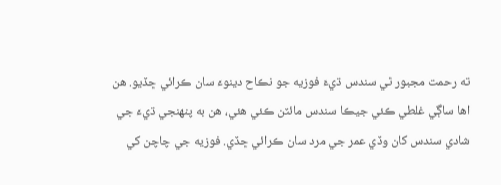ته رحمت مجبور ٿي سندس ڌيءَ فوزيه جو نڪاح دينوءَ سان ڪرائي ڇڏيو. هن اها ساڳي غلطي ڪئي جيڪا سندس مائٽن ڪئي هئي، هن به پنهنجي ڌيءَ جي شادي سندس کان وڏي عمر جي مرد سان ڪرائي ڇڏي. فوزيه جي چاچن کي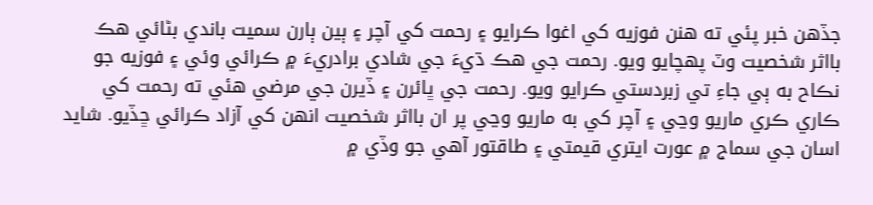جڏهن خبر پئي ته هنن فوزيه کي اغوا ڪرايو ۽ رحمت کي آچر ۽ ٻين ٻارن سميت باندي بڻائي هڪ بااثر شخصيت وٽ پهچايو ويو. رحمت جي هڪ ڌيءَ جي شادي برادريءَ ۾ ڪرائي وئي ۽ فوزيه جو نڪاح به ٻي جاءِ تي زبردستي ڪرايو ويو. رحمت جي ڀائرن ۽ ڏيرن جي مرضي هئي ته رحمت کي ڪاري ڪري ماريو وڃي ۽ آچر کي به ماريو وڃي پر ان بااثر شخصيت انهن کي آزاد ڪرائي ڇڏيو. شايد اسان جي سماج ۾ عورت ايتري قيمتي ۽ طاقتور آهي جو وڏي ۾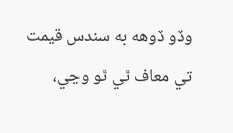وڏو ڏوهه به سندس قيمت تي معاف ٿي ٿو وڃي،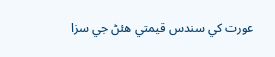عورت کي سندس قيمتي هئڻ جي سزا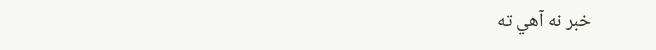خبر نه آهي ته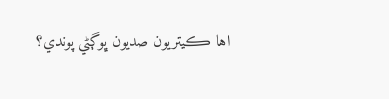اها ڪيتريون صديون ڀوڳڻي پوندي؟